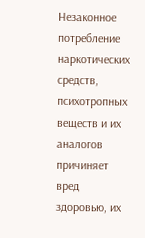Незаконное потребление наркотических средств, психотропных веществ и их аналогов причиняет вред здоровью, их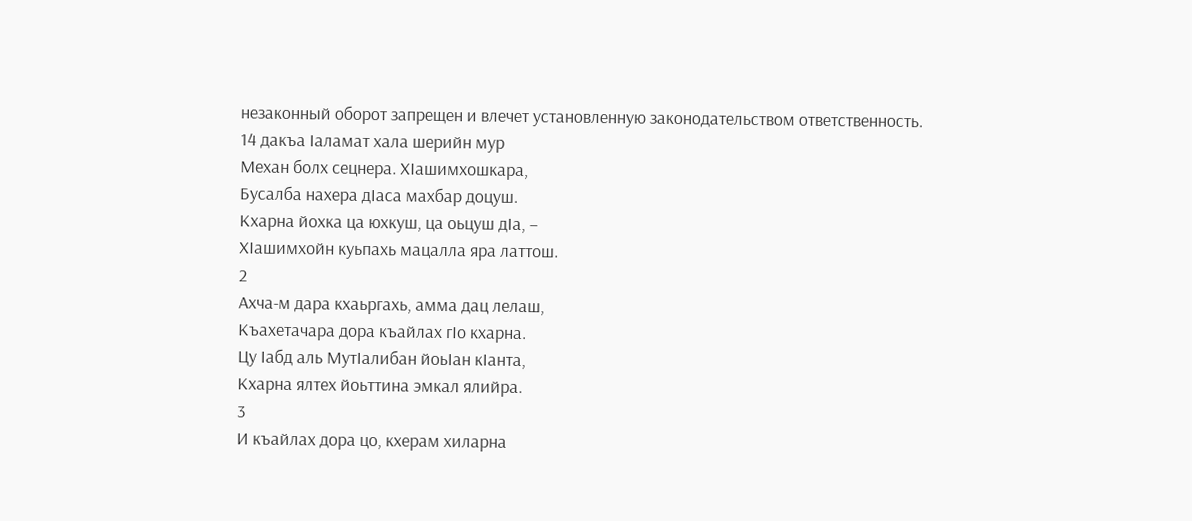незаконный оборот запрещен и влечет установленную законодательством ответственность.
14 дакъа Iаламат хала шерийн мур
Механ болх сецнера. ХIашимхошкара,
Бусалба нахера дIаса махбар доцуш.
Кхарна йохка ца юхкуш, ца оьцуш дIа, –
ХIашимхойн куьпахь мацалла яра латтош.
2
Ахча-м дара кхаьргахь, амма дац лелаш,
Къахетачара дора къайлах гIо кхарна.
Цу Iабд аль МутIалибан йоьIан кIанта,
Кхарна ялтех йоьттина эмкал ялийра.
3
И къайлах дора цо, кхерам хиларна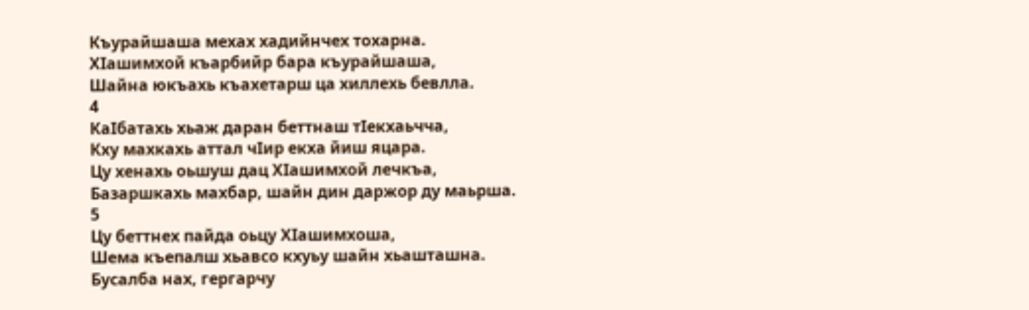Къурайшаша мехах хадийнчех тохарна.
ХIашимхой къарбийр бара къурайшаша,
Шайна юкъахь къахетарш ца хиллехь бевлла.
4
КаIбатахь хьаж даран беттнаш тIекхаьчча,
Кху махкахь аттал чIир екха йиш яцара.
Цу хенахь оьшуш дац ХIашимхой лечкъа,
Базаршкахь махбар, шайн дин даржор ду маьрша.
5
Цу беттнех пайда оьцу ХIашимхоша,
Шема къепалш хьавсо кхуьу шайн хьашташна.
Бусалба нах, гергарчу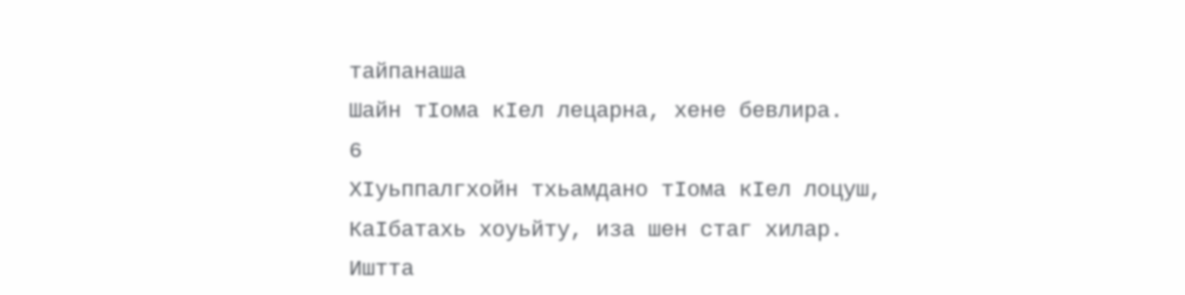тайпанаша
Шайн тIома кIел лецарна, хене бевлира.
6
ХIуьппалгхойн тхьамдано тIома кIел лоцуш,
КаIбатахь хоуьйту, иза шен стаг хилар.
Иштта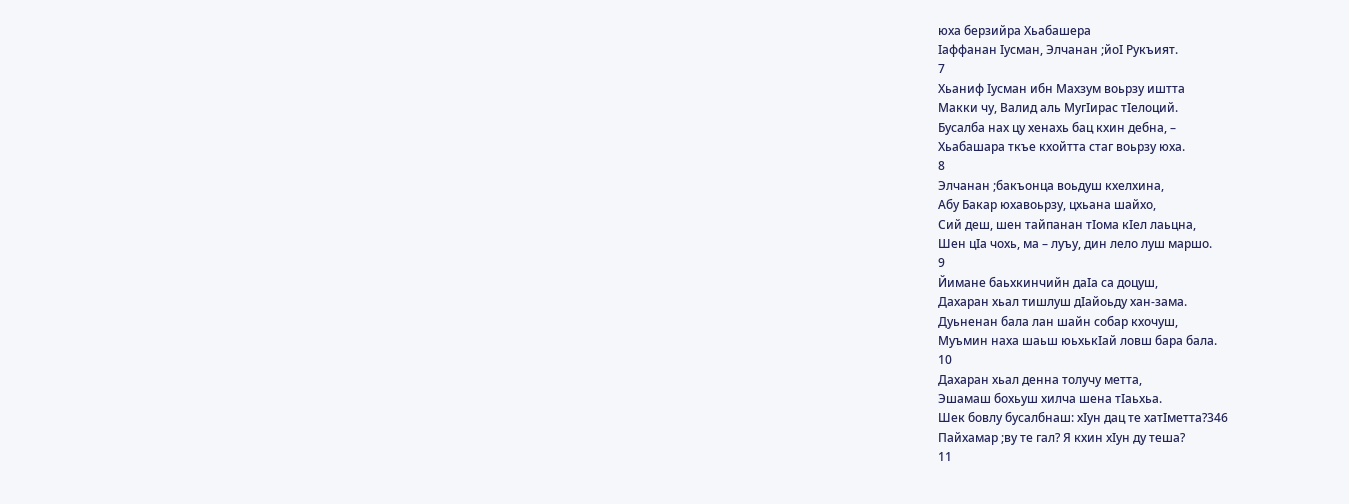юха берзийра Хьабашера
Iаффанан Iусман, Элчанан ;йоI Рукъият.
7
Хьаниф Iусман ибн Махзум воьрзу иштта
Макки чу, Валид аль МугIирас тIелоций.
Бусалба нах цу хенахь бац кхин дебна, –
Хьабашара ткъе кхойтта стаг воьрзу юха.
8
Элчанан ;бакъонца воьдуш кхелхина,
Абу Бакар юхавоьрзу, цхьана шайхо,
Сий деш, шен тайпанан тIома кIел лаьцна,
Шен цIа чохь, ма – луъу, дин лело луш маршо.
9
Йимане баьхкинчийн даIа са доцуш,
Дахаран хьал тишлуш дIайоьду хан-зама.
Дуьненан бала лан шайн собар кхочуш,
Муъмин наха шаьш юьхькIай ловш бара бала.
10
Дахаран хьал денна толучу метта,
Эшамаш бохьуш хилча шена тIаьхьа.
Шек бовлу бусалбнаш: хIун дац те хатIметта?346
Пайхамар ;ву те гал? Я кхин хIун ду теша?
11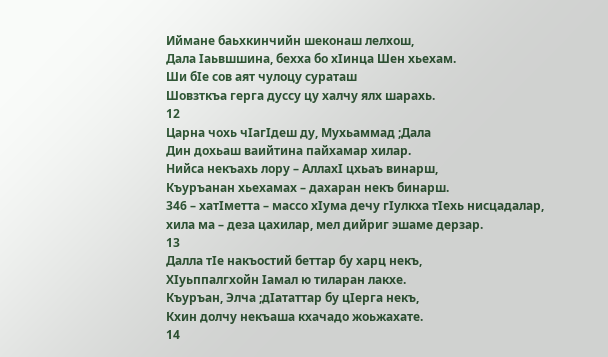Иймане баьхкинчийн шеконаш лелхош,
Дала Iаьвшшина, бехха бо хIинца Шен хьехам.
Ши бIе сов аят чулоцу сураташ
Шовзткъа герга дуссу цу халчу ялх шарахь.
12
Царна чохь чIагIдеш ду, Мухьаммад ;Дала
Дин дохьаш ваийтина пайхамар хилар.
Нийса некъахь лору – АллахI цхьаъ винарш,
Къуръанан хьехамах – дахаран некъ бинарш.
346 – хатIметта – массо хIума дечу гIулкха тIехь нисцадалар, хила ма – деза цахилар, мел дийриг эшаме дерзар.
13
Далла тIе накъостий беттар бу харц некъ,
ХIуьппалгхойн Iамал ю тиларан лакхе.
Къуръан, Элча ;дIататтар бу цIерга некъ,
Кхин долчу некъаша кхачадо жоьжахате.
14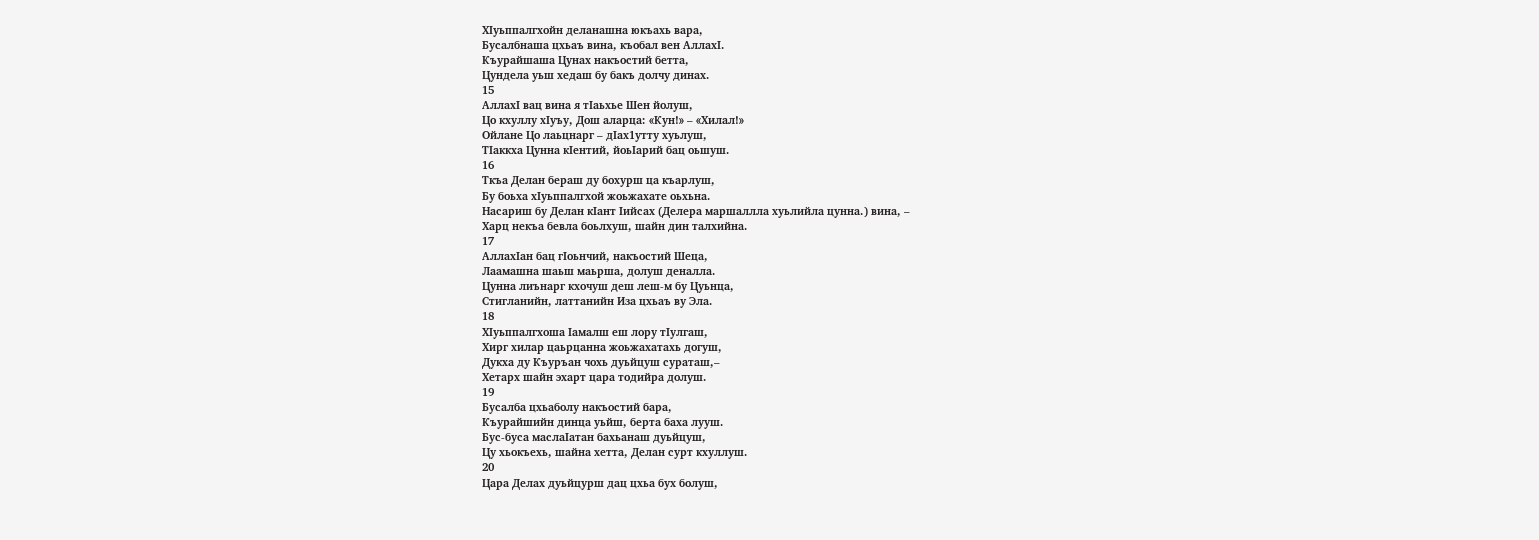ХIуьппалгхойн деланашна юкъахь вара,
Бусалбнаша цхьаъ вина, къобал вен АллахI.
Къурайшаша Цунах накъостий бетта,
Цундела уьш хедаш бу бакъ долчу динах.
15
АллахI вац вина я тIаьхье Шен йолуш,
Цо кхуллу хIуъу, Дош аларца: «Кун!» – «Хилал!»
Ойлане Цо лаьцнарг – дIах1утту хуьлуш,
ТIаккха Цунна кIентий, йоьIарий бац оьшуш.
16
Ткъа Делан бераш ду бохурш ца къарлуш,
Бу боьха хIуьппалгхой жоьжахате оьхьна.
Насариш бу Делан кIант Iийсах (Делера маршаллла хуьлийла цунна.) вина, –
Харц некъа бевла боьлхуш, шайн дин талхийна.
17
АллахIан бац гIоьнчий, накъостий Шеца,
Лаамашна шаьш маьрша, долуш деналла.
Цунна лиънарг кхочуш деш леш-м бу Цуьнца,
Стигланийн, латтанийн Иза цхьаъ ву Эла.
18
ХIуьппалгхоша Iамалш еш лору тIулгаш,
Хирг хилар цаьрцанна жоьжахатахь догуш,
Дукха ду Къуръан чохь дуьйцуш сураташ,–
Хетарх шайн эхарт цара тодийра долуш.
19
Бусалба цхьаболу накъостий бара,
Къурайшийн динца уьйш, берта баха лууш.
Бус-буса маслаIатан бахьанаш дуьйцуш,
Цу хьокъехь, шайна хетта, Делан сурт кхуллуш.
20
Цара Делах дуьйцурш дац цхьа бух болуш,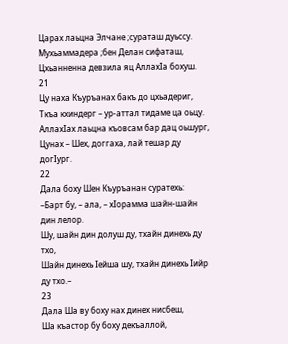Царах лаьцна Элчане ;сураташ дуьссу.
Мухьаммадера ;бен Делан сифаташ,
Цхьанненна девзила яц АллахIа бохуш.
21
Цу наха Къуръанах бакъ до цхьадериг,
Ткъа кхиндерг – ур-аттал тидаме ца оьцу.
АллахIах лаьцна къовсам бар дац оьшург,
Цунах – Шех, доггаха, лай тешар ду догIург.
22
Дала боху Шен Къуръанан суратехь:
–Барт бу, – ала, – хIорамма шайн-шайн дин лелор.
Шу, шайн дин долуш ду, тхайн динехь ду тхо,
Шайн динехь Iейша шу, тхайн динехь Iийр ду тхо.–
23
Дала Ша ву боху нах динех нисбеш,
Ша къастор бу боху декъаллой,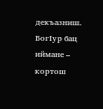декъазниш.
БогIур бац иймане – кортош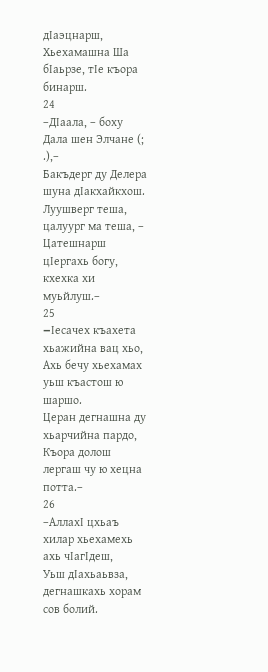дIаэцнарш,
Хьехамашна Ша бIаьрзе, тIе къора бинарш.
24
–ДIаала, – боху Дала шен Элчане (; .),–
Бакъдерг ду Делера шуна дIакхайкхош.
Луушверг теша, цалуург ма теша, –
Цатешнарш цIергахь богу, кхехка хи муьйлуш.–
25
–Iесачех къахета хьажийна вац хьо,
Ахь бечу хьехамах уьш къастош ю шаршо.
Церан дегнашна ду хьарчийна пардо,
Къора долош лергаш чу ю хецна потта.–
26
–АллахI цхьаъ хилар хьехамехь ахь чIагIдеш,
Уьш дIахьаьвза, дегнашкахь хорам сов болий.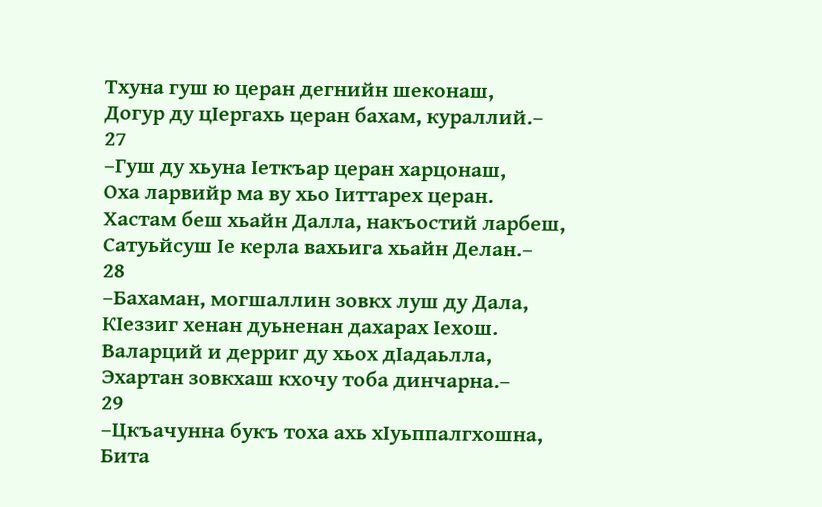Тхуна гуш ю церан дегнийн шеконаш,
Догур ду цIергахь церан бахам, кураллий.–
27
–Гуш ду хьуна Iеткъар церан харцонаш,
Оха ларвийр ма ву хьо Iиттарех церан.
Хастам беш хьайн Далла, накъостий ларбеш,
Сатуьйсуш Iе керла вахьига хьайн Делан.–
28
–Бахаман, могшаллин зовкх луш ду Дала,
КIеззиг хенан дуьненан дахарах Iехош.
Валарций и дерриг ду хьох дIадаьлла,
Эхартан зовкхаш кхочу тоба динчарна.–
29
–Цкъачунна букъ тоха ахь хIуьппалгхошна,
Бита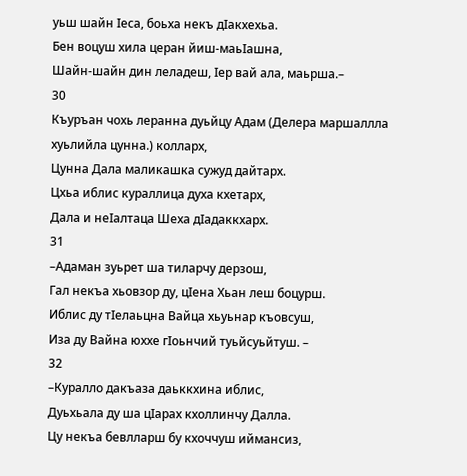уьш шайн Iеса, боьха некъ дIакхехьа.
Бен воцуш хила церан йиш-маьIашна,
Шайн-шайн дин леладеш, Iер вай ала, маьрша.–
30
Къуръан чохь леранна дуьйцу Адам (Делера маршаллла хуьлийла цунна.) колларх,
Цунна Дала маликашка сужуд дайтарх.
Цхьа иблис кураллица духа кхетарх,
Дала и неIалтаца Шеха дIадаккхарх.
31
–Адаман зуьрет ша тиларчу дерзош,
Гал некъа хьовзор ду, цIена Хьан леш боцурш.
Иблис ду тIелаьцна Вайца хьуьнар къовсуш,
Иза ду Вайна юххе гIоьнчий туьйсуьйтуш. –
32
–Куралло дакъаза даьккхина иблис,
Дуьхьала ду ша цIарах кхоллинчу Далла.
Цу некъа бевлларш бу кхоччуш иймансиз,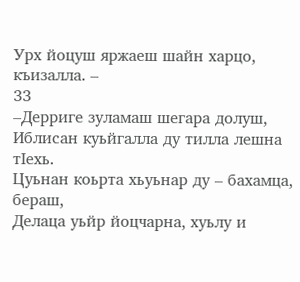Урх йоцуш яржаеш шайн харцо, къизалла. –
33
–Дерриге зуламаш шегара долуш,
Иблисан куьйгалла ду тилла лешна тIехь.
Цуьнан коьрта хьуьнар ду – бахамца, бераш,
Делаца уьйр йоцчарна, хуьлу и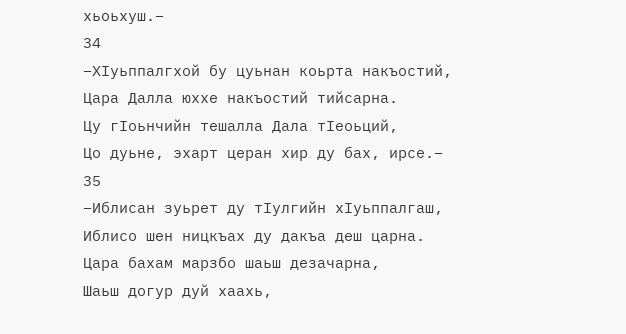хьоьхуш.–
34
–ХIуьппалгхой бу цуьнан коьрта накъостий,
Цара Далла юххе накъостий тийсарна.
Цу гIоьнчийн тешалла Дала тIеоьций,
Цо дуьне, эхарт церан хир ду бах, ирсе.–
35
–Иблисан зуьрет ду тIулгийн хIуьппалгаш,
Иблисо шен ницкъах ду дакъа деш царна.
Цара бахам марзбо шаьш дезачарна,
Шаьш догур дуй хаахь,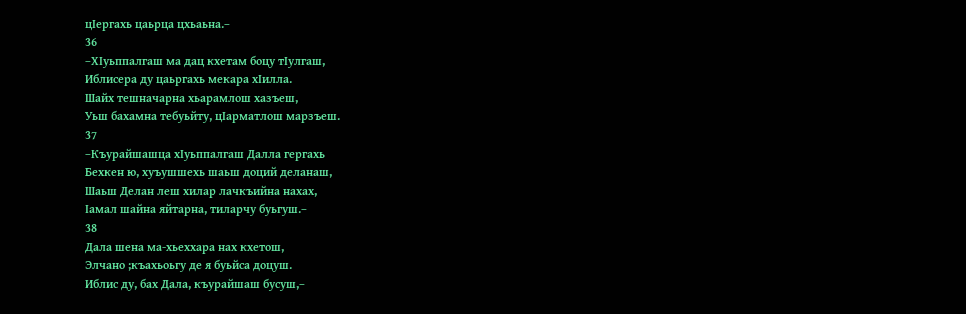цIергахь цаьрца цхьаьна.–
36
–ХIуьппалгаш ма дац кхетам боцу тIулгаш,
Иблисера ду цаьргахь мекара хIилла.
Шайх тешначарна хьарамлош хазъеш,
Уьш бахамна тебуьйту, цIарматлош марзъеш.
37
–Къурайшашца хIуьппалгаш Далла гергахь
Бехкен ю, хуъушшехь шаьш доций деланаш,
Шаьш Делан леш хилар лачкъийна нахах,
Iамал шайна яйтарна, тиларчу буьгуш.–
38
Дала шена ма-хьеххара нах кхетош,
Элчано ;къахьоьгу де я буьйса доцуш.
Иблис ду, бах Дала, къурайшаш бусуш,–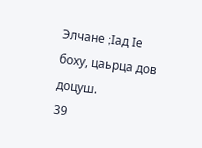Элчане ;Iад Iе боху, цаьрца дов доцуш.
39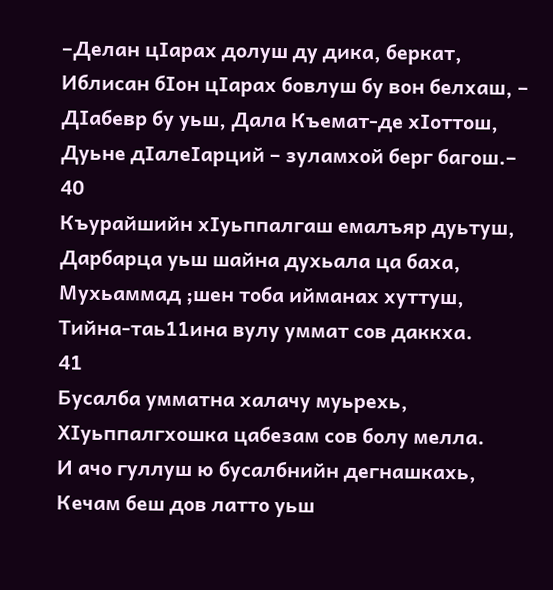–Делан цIарах долуш ду дика, беркат,
Иблисан бIон цIарах бовлуш бу вон белхаш, –
ДIабевр бу уьш, Дала Къемат-де хIоттош,
Дуьне дIалеIарций – зуламхой берг багош.–
40
Къурайшийн хIуьппалгаш емалъяр дуьтуш,
Дарбарца уьш шайна духьала ца баха,
Мухьаммад ;шен тоба ийманах хуттуш,
Тийна-таь11ина вулу уммат сов даккха.
41
Бусалба умматна халачу муьрехь,
ХIуьппалгхошка цабезам сов болу мелла.
И ачо гуллуш ю бусалбнийн дегнашкахь,
Кечам беш дов латто уьш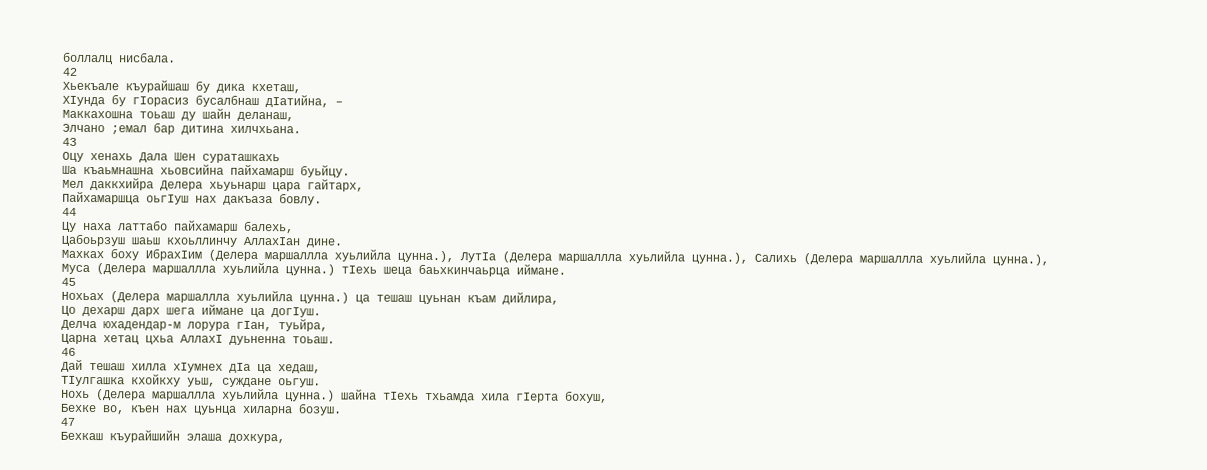боллалц нисбала.
42
Хьекъале къурайшаш бу дика кхеташ,
ХIунда бу гIорасиз бусалбнаш дIатийна, –
Маккахошна тоьаш ду шайн деланаш,
Элчано ;емал бар дитина хилчхьана.
43
Оцу хенахь Дала Шен сураташкахь
Ша къаьмнашна хьовсийна пайхамарш буьйцу.
Мел даккхийра Делера хьуьнарш цара гайтарх,
Пайхамаршца оьгIуш нах дакъаза бовлу.
44
Цу наха латтабо пайхамарш балехь,
Цабоьрзуш шаьш кхоьллинчу АллахIан дине.
Махках боху ИбрахIим (Делера маршаллла хуьлийла цунна.), ЛутIа (Делера маршаллла хуьлийла цунна.), Салихь (Делера маршаллла хуьлийла цунна.),
Муса (Делера маршаллла хуьлийла цунна.) тIехь шеца баьхкинчаьрца иймане.
45
Нохьах (Делера маршаллла хуьлийла цунна.) ца тешаш цуьнан къам дийлира,
Цо дехарш дарх шега иймане ца догIуш.
Делча юхадендар-м лорура гIан, туьйра,
Царна хетац цхьа АллахI дуьненна тоьаш.
46
Дай тешаш хилла хIумнех дIа ца хедаш,
ТIулгашка кхойкху уьш, суждане оьгуш.
Нохь (Делера маршаллла хуьлийла цунна.) шайна тIехь тхьамда хила гIерта бохуш,
Бехке во, къен нах цуьнца хиларна бозуш.
47
Бехкаш къурайшийн элаша дохкура,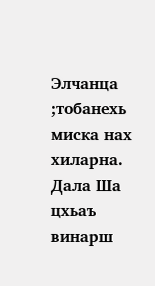Элчанца ;тобанехь миска нах хиларна.
Дала Ша цхьаъ винарш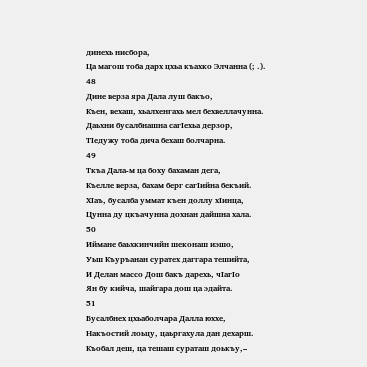динехь нисбора,
Ца магош тоба дарх цхьа къахко Элчанна (; .).
48
Дине верза яра Дала луш бакъо,
Къен, вехаш, хьалхенгахь мел бехвеллачунна.
Даьхни бусалбнашна сагIехьа дерзор,
ТIедужу тоба дича бехаш болчарна.
49
Ткъа Дала-м ца боху бахаман дега,
Къелле верза, бахам берг сагIийна бекъий.
ХIаъ, бусалба уммат къен доллу хIинца,
Цунна ду цкъачунна дохнан дайшна хала.
50
Иймане баьхкинчийн шеконаш иэшо,
Уьш Къуръанан суратех даггара тешийта,
И Делан массо Дош бакъ дарехь, чIагIо
Ян бу кийча, шайгара дош ца эдайта.
51
Бусалбнех цхьаболчара Далла юххе,
Накъостий лоьцу, цаьргахула дан дехарш.
Къобал деш, ца тешаш сураташ доькъу,–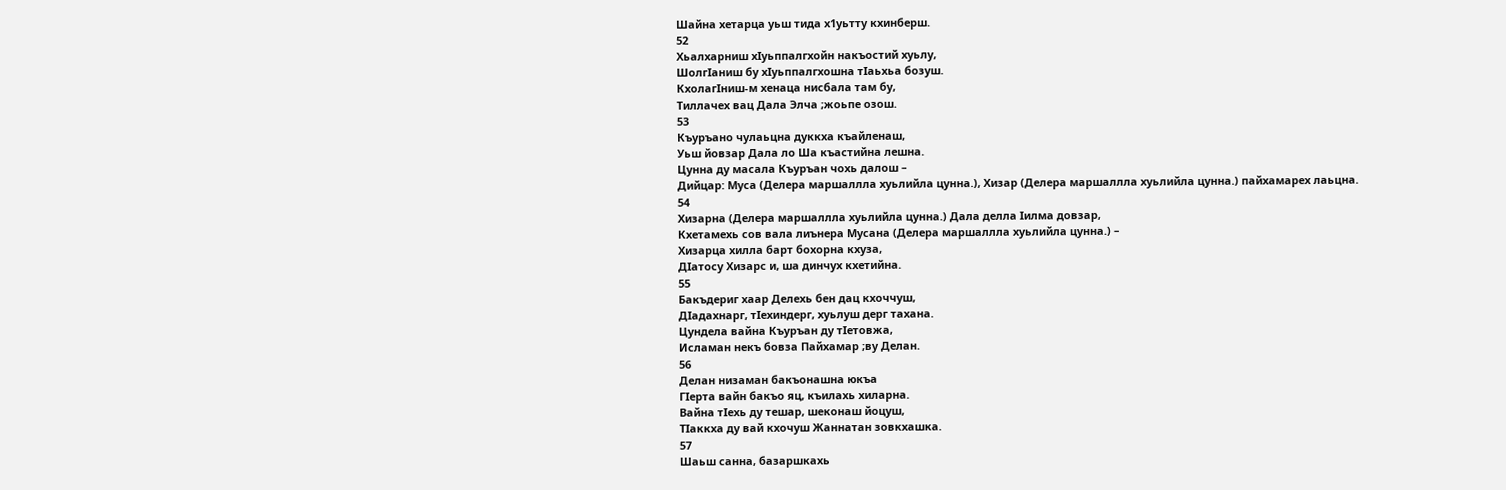Шайна хетарца уьш тида х1уьтту кхинберш.
52
Хьалхарниш хIуьппалгхойн накъостий хуьлу,
ШолгIаниш бу хIуьппалгхошна тIаьхьа бозуш.
КхолагIниш-м хенаца нисбала там бу,
Тиллачех вац Дала Элча ;жоьпе озош.
53
Къуръано чулаьцна дуккха къайленаш,
Уьш йовзар Дала ло Ша къастийна лешна.
Цунна ду масала Къуръан чохь далош –
Дийцар: Муса (Делера маршаллла хуьлийла цунна.), Хизар (Делера маршаллла хуьлийла цунна.) пайхамарех лаьцна.
54
Хизарна (Делера маршаллла хуьлийла цунна.) Дала делла Iилма довзар,
Кхетамехь сов вала лиънера Мусана (Делера маршаллла хуьлийла цунна.) –
Хизарца хилла барт бохорна кхуза,
ДIатосу Хизарс и, ша динчух кхетийна.
55
Бакъдериг хаар Делехь бен дац кхоччуш,
ДIадахнарг, тIехиндерг, хуьлуш дерг тахана.
Цундела вайна Къуръан ду тIетовжа,
Исламан некъ бовза Пайхамар ;ву Делан.
56
Делан низаман бакъонашна юкъа
ГIерта вайн бакъо яц, къилахь хиларна.
Вайна тIехь ду тешар, шеконаш йоцуш,
ТIаккха ду вай кхочуш Жаннатан зовкхашка.
57
Шаьш санна, базаршкахь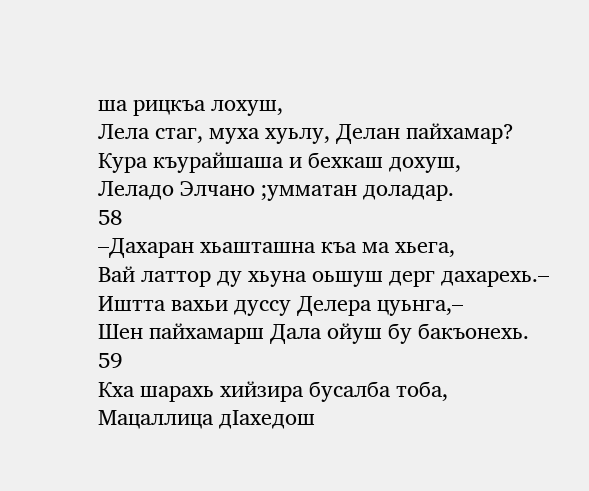ша рицкъа лохуш,
Лела стаг, муха хуьлу, Делан пайхамар?
Кура къурайшаша и бехкаш дохуш,
Леладо Элчано ;умматан доладар.
58
–Дахаран хьашташна къа ма хьега,
Вай латтор ду хьуна оьшуш дерг дахарехь.–
Иштта вахьи дуссу Делера цуьнга,–
Шен пайхамарш Дала ойуш бу бакъонехь.
59
Кха шарахь хийзира бусалба тоба,
Мацаллица дIахедош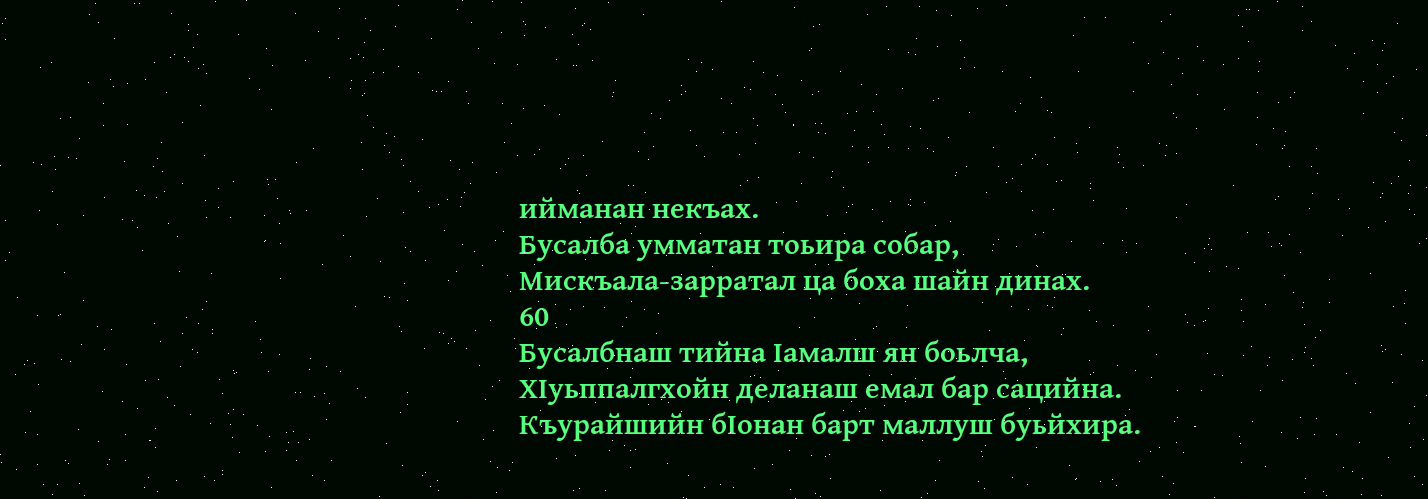ийманан некъах.
Бусалба умматан тоьира собар,
Мискъала-зарратал ца боха шайн динах.
60
Бусалбнаш тийна Iамалш ян боьлча,
ХIуьппалгхойн деланаш емал бар сацийна.
Къурайшийн бIонан барт маллуш буьйхира.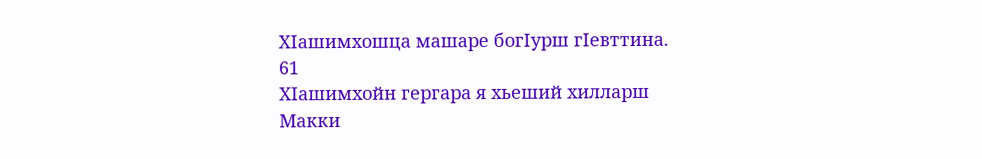ХIашимхошца машаре богIурш гIевттина.
61
ХIашимхойн гергара я хьеший хилларш
Макки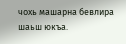чохь машарна бевлира шаьш юкъа.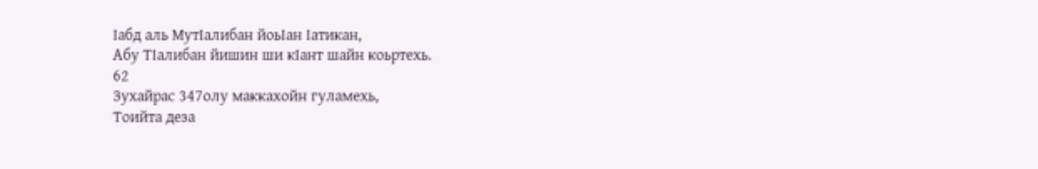Iабд аль МутIалибан йоьIан Iатикан,
Абу ТIалибан йишин ши кIант шайн коьртехь.
62
Зухайрас 347олу маккахойн гуламехь,
Тоийта деза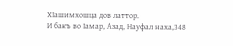ХIашимхошца дов латтор.
И бакъ во Iамар, Азад, Науфал наха,348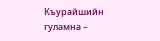Къурайшийн гуламна –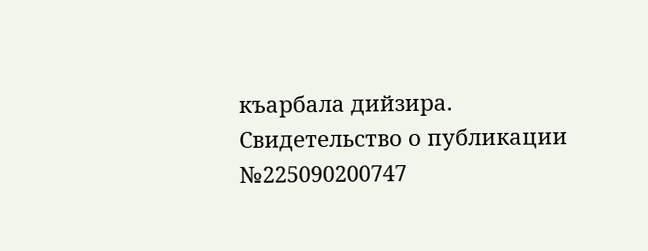къарбала дийзира.
Свидетельство о публикации №225090200747